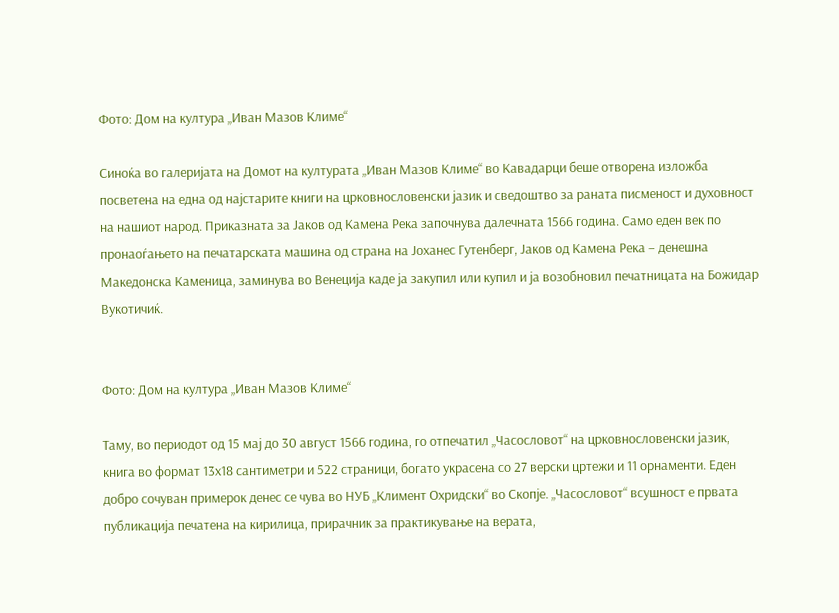Фото: Дом на култура „Иван Мазов Климе“

Синоќа во галеријата на Домот на културата „Иван Мазов Климе“ во Кавадарци беше отворена изложба посветена на една од најстарите книги на црковнословенски јазик и сведоштво за раната писменост и духовност на нашиот народ. Приказната за Јаков од Камена Река започнува далечната 1566 година. Само еден век по пронаоѓањето на печатарската машина од страна на Јоханес Гутенберг, Јаков од Камена Река – денешна Македонска Каменица, заминува во Венеција каде ја закупил или купил и ја возобновил печатницата на Божидар Вукотичиќ.


Фото: Дом на култура „Иван Мазов Климе“

Таму, во периодот од 15 мај до 30 август 1566 година, го отпечатил „Часословот“ на црковнословенски јазик, книга во формат 13х18 сантиметри и 522 страници, богато украсена со 27 верски цртежи и 11 орнаменти. Еден добро сочуван примерок денес се чува во НУБ „Климент Охридски“ во Скопје. „Часословот“ всушност е првата публикација печатена на кирилица, прирачник за практикување на верата,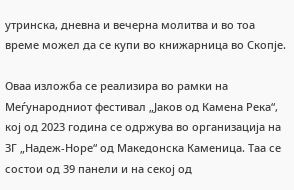утринска, дневна и вечерна молитва и во тоа време можел да се купи во книжарница во Скопје.

Оваа изложба се реализира во рамки на Меѓународниот фестивал „Јаков од Камена Река“, кој од 2023 година се одржува во организација на ЗГ „Надеж-Норе“ од Македонска Каменица. Таа се состои од 39 панели и на секој од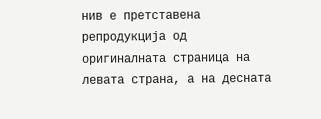нив е претставена репродукција од оригиналната страница на левата страна, а на десната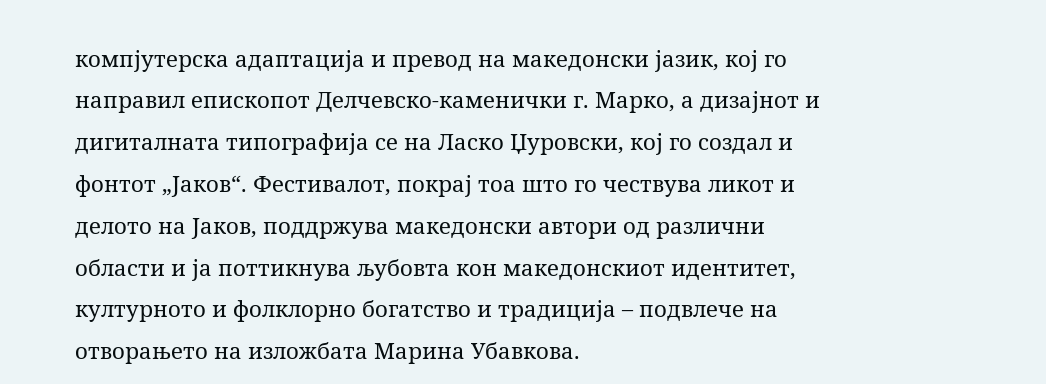компјутерска адаптација и превод на македонски јазик, кој го направил епископот Делчевско-каменички г. Марко, а дизајнот и дигиталната типографија се на Ласко Џуровски, кој го создал и фонтот „Јаков“. Фестивалот, покрај тоа што го чествува ликот и делото на Јаков, поддржува македонски автори од различни области и ја поттикнува љубовта кон македонскиот идентитет, културното и фолклорно богатство и традиција – подвлече на отворањето на изложбата Марина Убавкова.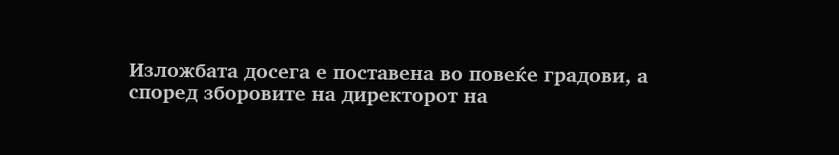Изложбата досега е поставена во повеќе градови, а според зборовите на директорот на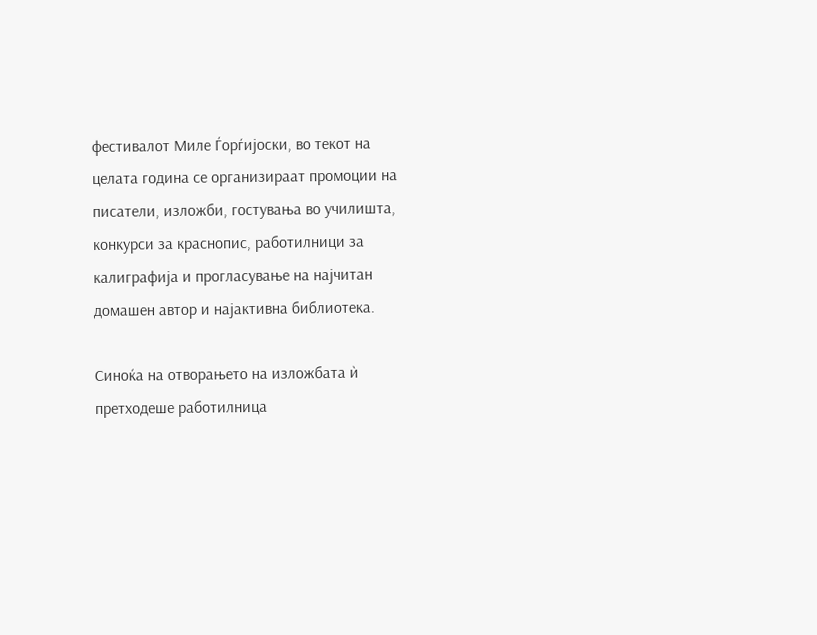фестивалот Миле Ѓорѓијоски, во текот на целата година се организираат промоции на писатели, изложби, гостувања во училишта, конкурси за краснопис, работилници за калиграфија и прогласување на најчитан домашен автор и најактивна библиотека.

Синоќа на отворањето на изложбата ѝ претходеше работилница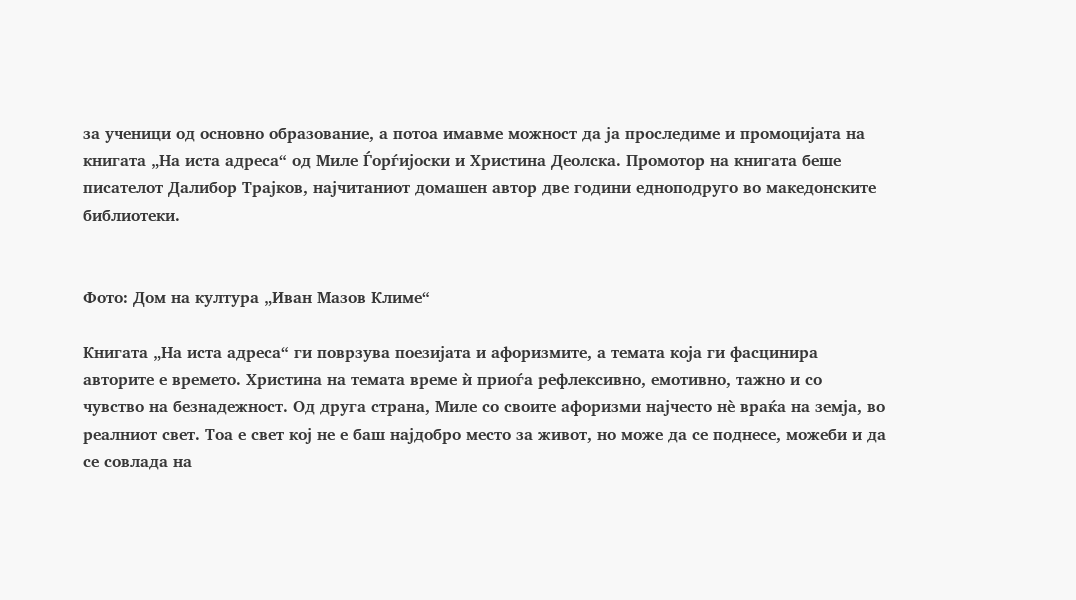за ученици од основно образование, а потоа имавме можност да ја проследиме и промоцијата на книгата „На иста адреса“ од Миле Ѓорѓијоски и Христина Деолска. Промотор на книгата беше писателот Далибор Трајков, најчитаниот домашен автор две години едноподруго во македонските библиотеки.


Фото: Дом на култура „Иван Мазов Климе“

Книгата „На иста адреса“ ги поврзува поезијата и афоризмите, а темата која ги фасцинира авторите е времето. Христина на темата време ѝ приоѓа рефлексивно, емотивно, тажно и со чувство на безнадежност. Од друга страна, Миле со своите афоризми најчесто нè враќа на земја, во реалниот свет. Тоа е свет кој не е баш најдобро место за живот, но може да се поднесе, можеби и да се совлада на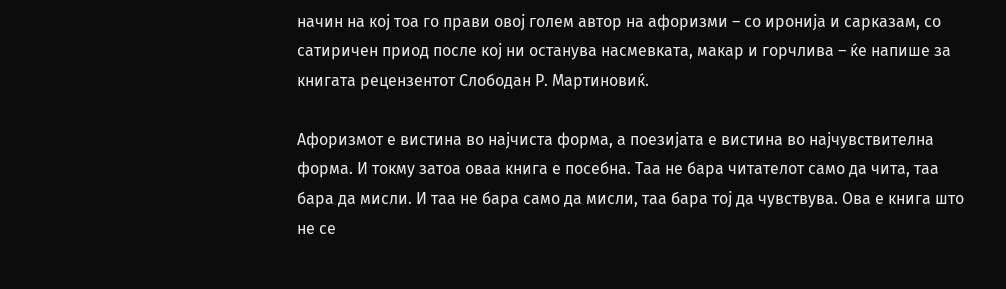начин на кој тоа го прави овој голем автор на афоризми – со иронија и сарказам, со сатиричен приод после кој ни останува насмевката, макар и горчлива – ќе напише за книгата рецензентот Слободан Р. Мартиновиќ.

Афоризмот е вистина во најчиста форма, а поезијата е вистина во најчувствителна форма. И токму затоа оваа книга е посебна. Таа не бара читателот само да чита, таа бара да мисли. И таа не бара само да мисли, таа бара тој да чувствува. Ова е книга што не се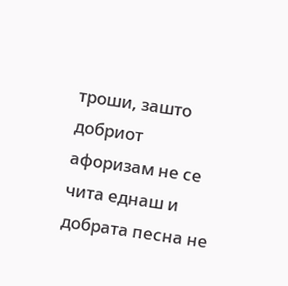троши, зашто добриот афоризам не се чита еднаш и добрата песна не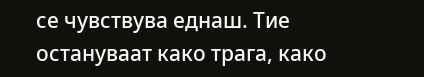се чувствува еднаш. Тие остануваат како трага, како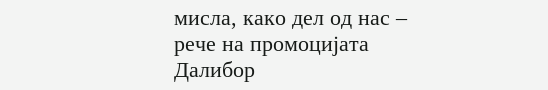мисла, како дел од нас – рече на промоцијата Далибор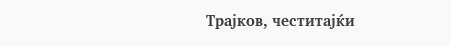Трајков, честитајќи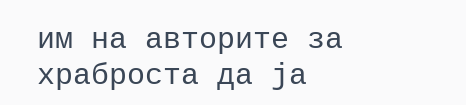им на авторите за храброста да ја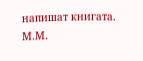напишат книгата. М.М.